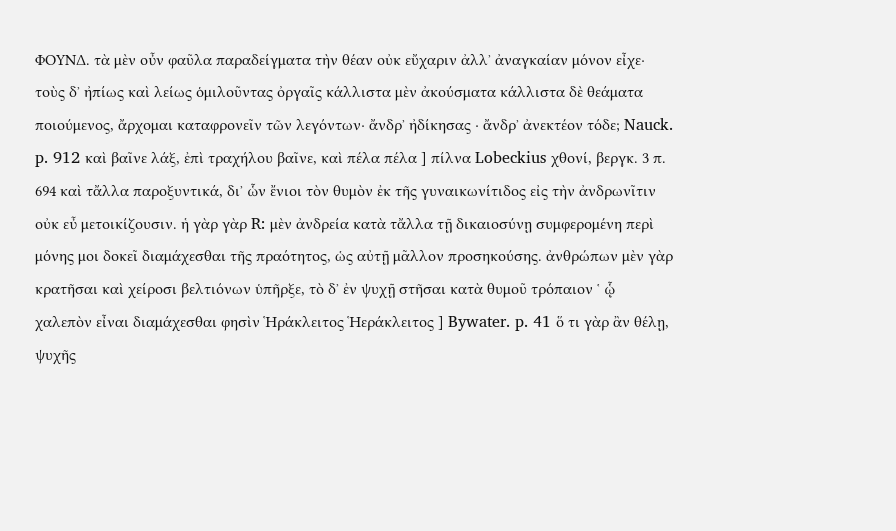ΦΟΥΝΔ. τὰ μὲν οὖν φαῦλα παραδείγματα τὴν θέαν οὐκ εὔχαριν ἀλλʼ ἀναγκαίαν μόνον εἶχε· τοὺς δʼ ἠπίως καὶ λείως ὁμιλοῦντας ὀργαῖς κάλλιστα μὲν ἀκούσματα κάλλιστα δὲ θεάματα ποιούμενος, ἄρχομαι καταφρονεῖν τῶν λεγόντων· ἄνδρʼ ἠδίκησας · ἄνδρʼ ἀνεκτέον τόδε; Nauck. p. 912 καὶ βαῖνε λάξ, ἐπὶ τραχήλου βαῖνε, καὶ πέλα πέλα ] πίλνα Lobeckius χθονί, βεργκ. 3 π. 694 καὶ τἄλλα παροξυντικά, διʼ ὧν ἔνιοι τὸν θυμὸν ἐκ τῆς γυναικωνίτιδος εἰς τὴν ἀνδρωνῖτιν οὐκ εὖ μετοικίζουσιν. ἡ γὰρ γὰρ R: μὲν ἀνδρεία κατὰ τἄλλα τῇ δικαιοσύνῃ συμφερομένη περὶ μόνης μοι δοκεῖ διαμάχεσθαι τῆς πραότητος, ὡς αὐτῇ μᾶλλον προσηκούσης. ἀνθρώπων μὲν γὰρ κρατῆσαι καὶ χείροσι βελτιόνων ὑπῆρξε, τὸ δʼ ἐν ψυχῇ στῆσαι κατὰ θυμοῦ τρόπαιον ʽ ᾧ χαλεπὸν εἶναι διαμάχεσθαι φησὶν Ἡράκλειτος Ἡεράκλειτος ] Bywater. p. 41 ὅ τι γὰρ ἂν θέλῃ, ψυχῆς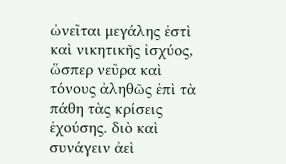ὠνεῖται μεγάλης ἐστὶ καὶ νικητικῆς ἰσχύος, ὥσπερ νεῦρα καὶ τόνους ἀληθῶς ἐπὶ τὰ πάθη τὰς κρίσεις ἐχούσης. διὸ καὶ συνάγειν ἀεὶ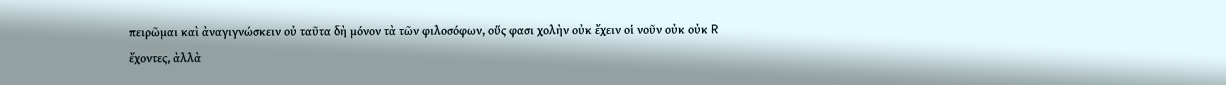πειρῶμαι καὶ ἀναγιγνώσκειν οὐ ταῦτα δὴ μόνον τὰ τῶν φιλοσόφων, οὕς φασι χολὴν οὐκ ἔχειν οἱ νοῦν οὐκ οὐκ R ἔχοντες, ἀλλὰ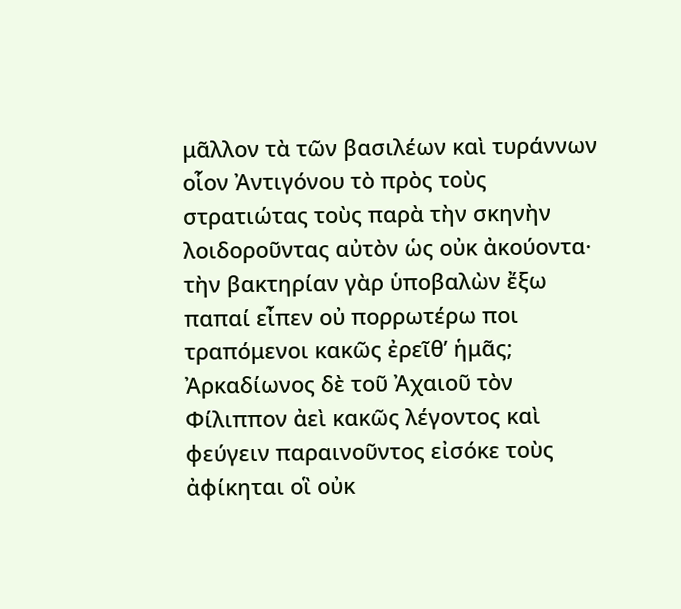μᾶλλον τὰ τῶν βασιλέων καὶ τυράννων οἷον Ἀντιγόνου τὸ πρὸς τοὺς στρατιώτας τοὺς παρὰ τὴν σκηνὴν λοιδοροῦντας αὐτὸν ὡς οὐκ ἀκούοντα· τὴν βακτηρίαν γὰρ ὑποβαλὼν ἔξω παπαί εἶπεν οὐ πορρωτέρω ποι τραπόμενοι κακῶς ἐρεῖθʼ ἡμᾶς; Ἀρκαδίωνος δὲ τοῦ Ἀχαιοῦ τὸν Φίλιππον ἀεὶ κακῶς λέγοντος καὶ φεύγειν παραινοῦντος εἰσόκε τοὺς ἀφίκηται οἳ οὐκ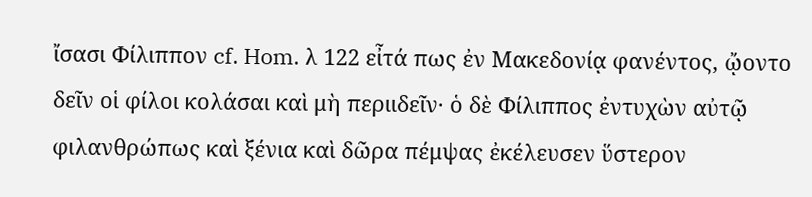ἴσασι Φίλιππον cf. Hom. λ 122 εἶτά πως ἐν Μακεδονίᾳ φανέντος, ᾤοντο δεῖν οἱ φίλοι κολάσαι καὶ μὴ περιιδεῖν· ὁ δὲ Φίλιππος ἐντυχὼν αὐτῷ φιλανθρώπως καὶ ξένια καὶ δῶρα πέμψας ἐκέλευσεν ὕστερον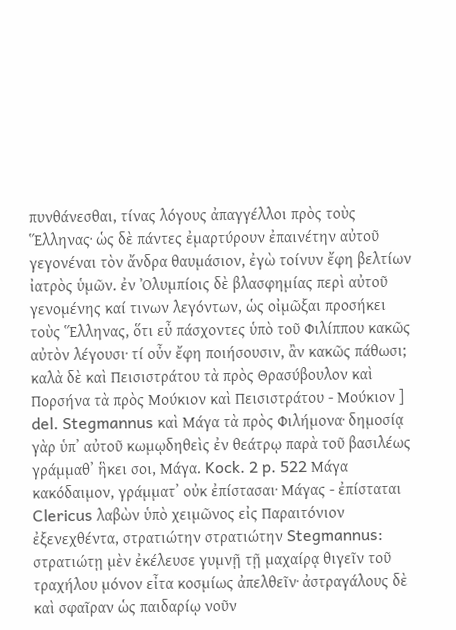πυνθάνεσθαι, τίνας λόγους ἀπαγγέλλοι πρὸς τοὺς Ἕλληνας· ὡς δὲ πάντες ἐμαρτύρουν ἐπαινέτην αὐτοῦ γεγονέναι τὸν ἄνδρα θαυμάσιον, ἐγὼ τοίνυν ἔφη βελτίων ἰατρὸς ὑμῶν. ἐν Ὀλυμπίοις δὲ βλασφημίας περὶ αὐτοῦ γενομένης καί τινων λεγόντων, ὡς οἰμῶξαι προσήκει τοὺς Ἕλληνας, ὅτι εὖ πάσχοντες ὑπὸ τοῦ Φιλίππου κακῶς αὐτὸν λέγουσι· τί οὖν ἔφη ποιήσουσιν, ἂν κακῶς πάθωσι; καλὰ δὲ καὶ Πεισιστράτου τὰ πρὸς Θρασύβουλον καὶ Πορσήνα τὰ πρὸς Μούκιον καὶ Πεισιστράτου - Μούκιον ] del. Stegmannus καὶ Μάγα τὰ πρὸς Φιλήμονα· δημοσίᾳ γὰρ ὑπʼ αὐτοῦ κωμῳδηθεὶς ἐν θεάτρῳ παρὰ τοῦ βασιλέως γράμμαθʼ ἣκει σοι, Μάγα. Kock. 2 p. 522 Μάγα κακόδαιμον, γράμματʼ οὐκ ἐπίστασαι· Μάγας - ἐπίσταται Clericus λαβὼν ὑπὸ χειμῶνος εἰς Παραιτόνιον ἐξενεχθέντα, στρατιώτην στρατιώτην Stegmannus: στρατιώτῃ μὲν ἐκέλευσε γυμνῇ τῇ μαχαίρᾳ θιγεῖν τοῦ τραχήλου μόνον εἶτα κοσμίως ἀπελθεῖν· ἀστραγάλους δὲ καὶ σφαῖραν ὡς παιδαρίῳ νοῦν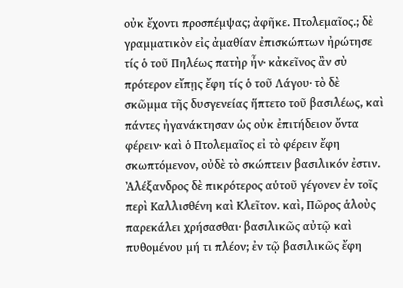οὐκ ἔχοντι προσπέμψας; ἀφῆκε. Πτολεμαῖος.; δὲ γραμματικὸν εἰς ἀμαθίαν ἐπισκώπτων ἠρώτησε τίς ὁ τοῦ Πηλέως πατὴρ ἦν· κἀκεῖνος ἂν σὺ πρότερον εἴπῃς ἔφη τίς ὁ τοῦ Λάγου· τὸ δὲ σκῶμμα τῆς δυσγενείας ἥπτετο τοῦ βασιλέως, καὶ πάντες ἠγανάκτησαν ὡς οὐκ ἐπιτήδειον ὄντα φέρειν· καὶ ὁ Πτολεμαῖος εἰ τὸ φέρειν ἔφη σκωπτόμενον, οὐδὲ τὸ σκώπτειν βασιλικόν ἐστιν. Ἀλέξανδρος δὲ πικρότερος αὑτοῦ γέγονεν ἐν τοῖς περὶ Καλλισθένη καὶ Κλεῖτον. καὶ, Πῶρος ἁλοὺς παρεκάλει χρήσασθαι· βασιλικῶς αὐτῷ καὶ πυθομένου μή τι πλέον; ἐν τῷ βασιλικῶς ἔφη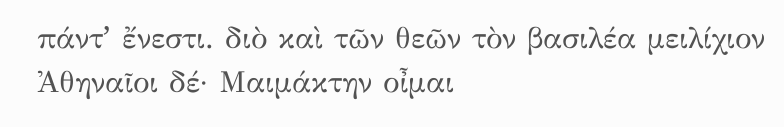πάντʼ ἔνεστι. διὸ καὶ τῶν θεῶν τὸν βασιλέα μειλίχιον Ἀθηναῖοι δέ· Μαιμάκτην οἶμαι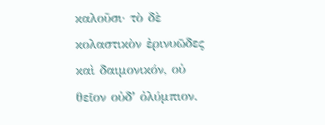καλοῦσι· τὸ δὲ κολαστικὸν ἐρινυῶδες καὶ δαιμονικόν, οὐ θεῖον οὐδʼ ὀλύμπιον.